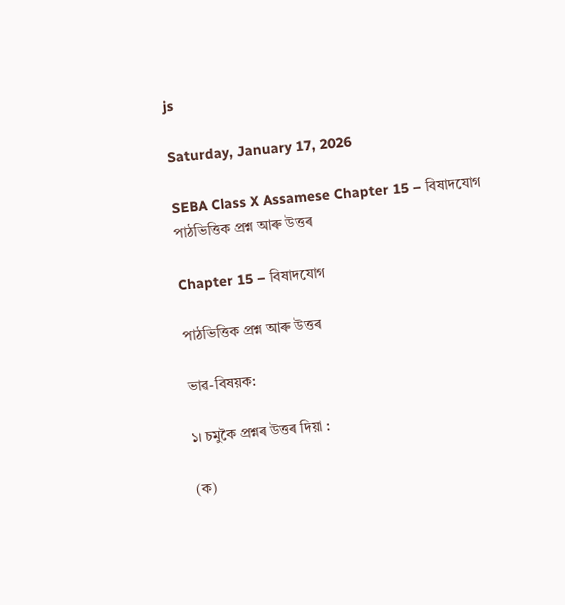js

Saturday, January 17, 2026

SEBA Class X Assamese Chapter 15 – বিষাদযোগ পাঠভিত্তিক প্রশ্ন আৰু উত্তৰ

Chapter 15 – বিষাদযোগ

পাঠভিত্তিক প্রশ্ন আৰু উত্তৰ

ভাৱ-বিষয়ক:

১। চমুকৈ প্ৰশ্নৰ উত্তৰ দিয়া :

(ক)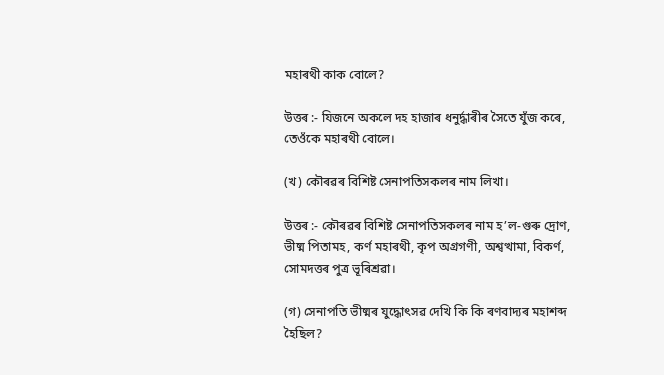মহাৰথী কাক বোলে?

উত্তৰ :- যিজনে অকলে দহ হাজাৰ ধনুর্দ্ধাৰীৰ সৈতে যুঁজ কৰে, তেওঁকে মহাৰথী বোলে।

(খ) কৌৰৱৰ বিশিষ্ট সেনাপতিসকলৰ নাম লিখা।

উত্তৰ :- কৌৰৱৰ বিশিষ্ট সেনাপতিসকলৰ নাম হ’ল-গুৰু দ্রোণ, ভীষ্ম পিতামহ, কৰ্ণ মহাৰথী, কৃপ অগ্রগণী, অশ্বত্থামা, বিকর্ণ, সোমদত্তৰ পুত্র ভূৰিশ্ৰৱা।

(গ) সেনাপতি ভীষ্মৰ যুদ্ধোৎসৱ দেখি কি কি ৰণবাদ্যৰ মহাশব্দ হৈছিল?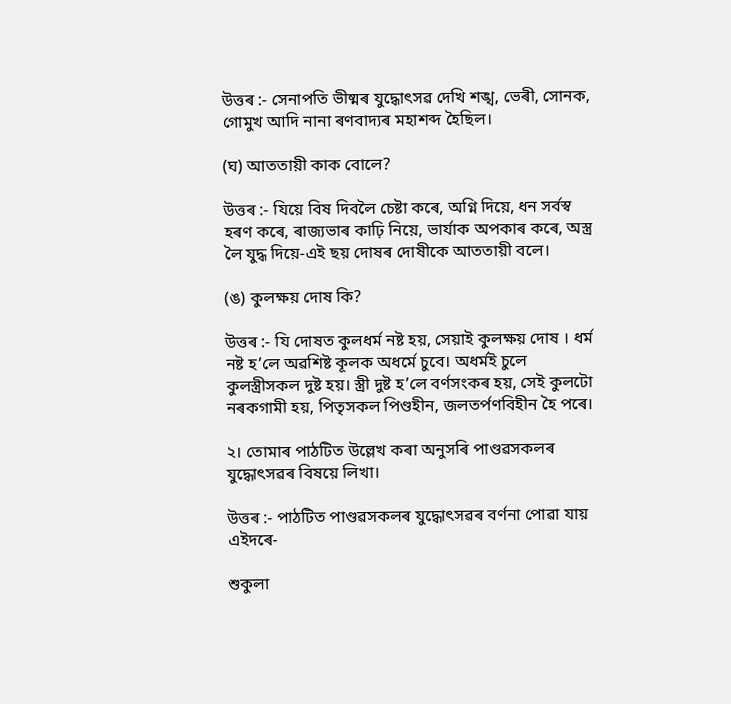উত্তৰ :- সেনাপতি ভীষ্মৰ যুদ্ধোৎসৱ দেখি শঙ্খ, ভেৰী, সোনক, গোমুখ আদি নানা ৰণবাদ্যৰ মহাশব্দ হৈছিল।

(ঘ) আততায়ী কাক বোলে?

উত্তৰ :- যিয়ে বিষ দিবলৈ চেষ্টা কৰে, অগ্নি দিয়ে, ধন সৰ্বস্ব হৰণ কৰে, ৰাজ্যভাৰ কাঢ়ি নিয়ে, ভাৰ্যাক অপকাৰ কৰে, অস্ত্ৰ লৈ যুদ্ধ দিয়ে-এই ছয় দোষৰ দোষীকে আততায়ী বলে।

(ঙ) কুলক্ষয় দোষ কি?

উত্তৰ :- যি দোষত কুলধর্ম নষ্ট হয়, সেয়াই কুলক্ষয় দোষ । ধর্ম নষ্ট হ’লে অৱশিষ্ট কূলক অধর্মে চুবে। অধর্মই চুলে কুলস্ত্রীসকল দুষ্ট হয়। স্ত্রী দুষ্ট হ’লে বর্ণসংকৰ হয়, সেই কুলটো নৰকগামী হয়, পিতৃসকল পিণ্ডহীন, জলতর্পণবিহীন হৈ পৰে।

২। তোমাৰ পাঠটিত উল্লেখ কৰা অনুসৰি পাণ্ডৱসকলৰ যুদ্ধোৎসৱৰ বিষয়ে লিখা।

উত্তৰ :- পাঠটিত পাণ্ডৱসকলৰ যুদ্ধোৎসৱৰ বৰ্ণনা পোৱা যায় এইদৰে-

শুকুলা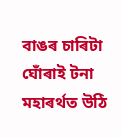বাঙৰ চাৰিটা ঘোঁৰাই টনা মহাৰৰ্থত উঠি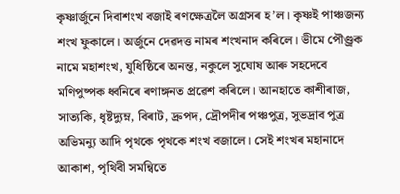কৃষ্ণার্জুনে দিবাশংখ বজাই ৰণক্ষেত্ৰলৈ অগ্ৰসৰ হ’ল। কৃষ্ণই পাঞ্চজন্য শংখ ফুকালে। অর্জুনে দেৱদত্ত নামৰ শংখনাদ কৰিলে। ভীমে পৌণ্ড্রক নামে মহাশংখ, যুধিষ্ঠিৰে অনন্ত, নকুলে সুঘোষ আৰু সহদেবে মণিপুষ্পক ধ্বনিৰে ৰণাঙ্গনত প্ৰৱেশ কৰিলে। আনহাতে কাশীৰাজ, সাত্যকি, ধৃষ্টদ্যুম্ন, বিৰাট, দ্রুপদ, দ্রৌপদীৰ পঞ্চপুত্র, সুভদ্রাব পুত্র অভিমন্যু আদি পৃথকে পৃথকে শংখ বজালে। সেই শংখৰ মহানাদে আকাশ, পৃথিবী সমন্বিতে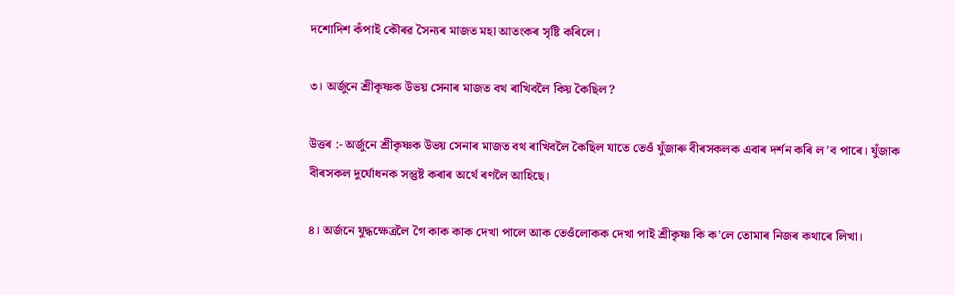দশোদিশ কঁপাই কৌৰৱ সৈন্যৰ মাজত মহা আতংকৰ সৃষ্টি কৰিলে।

৩। অর্জুনে শ্রীকৃষ্ণক উভয় সেনাৰ মাজত বথ ৰাখিবলৈ কিয় কৈছিল?

উত্তৰ :- অর্জুনে শ্রীকৃষ্ণক উভয় সেনাৰ মাজত বথ ৰাখিবলৈ কৈছিল যাতে তেওঁ যুঁজাৰু বীৰসকলক এবাৰ দৰ্শন কৰি ল’ব পাৰে। যুঁজাক বীৰসকল দুর্যোধনক সন্তুষ্ট কৰাৰ অৰ্থে ৰণলৈ আহিছে।

৪। অর্জনে যুদ্ধক্ষেত্রলৈ গৈ কাক কাক দেখা পালে আক তেওঁলোকক দেখা পাই শ্রীকৃষ্ণ কি ক’লে তোমাৰ নিজৰ কথাৰে লিখা।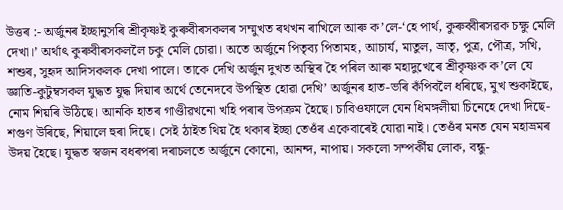উত্তৰ :- অর্জুনৰ ইচ্ছানুসৰি শ্রীকৃষ্ণই কুৰুবীৰসকলৰ সম্মুখত ৰথখন ৰাখিলে আৰু ক’লে-‘হে পার্থ, কুৰুব্বীৰসৱক চক্ষু মেলি দেখা।’ অর্থাৎ কুৰুবীৰসকললৈ চকু মেলি চোৱা। অতে অর্জুনে পিতৃব্য পিতামহ, আচার্য, মাতুল, ভ্রাতৃ, পুত্র, পৌত্র, সখি, শশুৰ, সুহৃদ আদিসকলক দেখা পালে। তাকে দেখি অর্জুন দুখত অস্থিৰ হৈ পৰিল আৰু মহাদুখেৰে শ্রীকৃষ্ণক ক’লে যে জ্ঞাতি-কুটুম্বসকল যুদ্ধত যুদ্ধ দিয়াৰ অৰ্থে তেনেদবে উপস্থিত হোৱা দেখি’ অর্জুনৰ হাত-ভৰি কঁপিবলৈ ধৰিছে, মুখ শুকাইছে, নোম শিয়ৰি উঠিছে। আনকি হাতৰ গাণ্ডীৱখনো খহি পৰাৰ উপক্ৰম হৈছে। চাবিওফালে যেন ধিমঙ্গলীয়া চিনেহে দেখা দিছে-শগুণ উৰিছে, শিয়ালে হুৰা দিছে। সেই ঠাইত থিয় হৈ থকাৰ ইচ্ছা তেওঁৰ একেবাৰেই যোৱা নাই। তেওঁৰ মনত যেন মহাভ্ৰমৰ উদয় হৈছে। যুদ্ধত স্বজন বধৰপৰা দৰাচলতে অর্জুনে কোনো, আনন্দ, নাপায়। সকলো সম্পর্কীয় লোক, বন্ধু-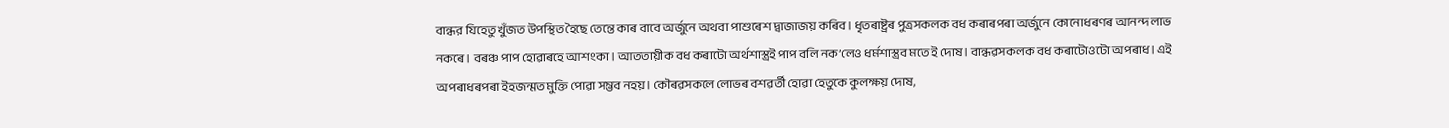বান্ধর যিহেতু খুঁজত উপস্থিত হৈছে তেন্তে কাৰ বাবে অর্জুনে অথবা পাশুৰেশ দ্বাজাজয় কৰিব। ধৃতৰাষ্ট্ৰৰ পুত্ৰসকলক বধ কৰাৰপৰা অর্জুনে কোনোধৰণৰ আনন্দ লাভ নকৰে। বৰঞ্চ পাপ হোৱাৰহে আশংকা। আততায়ীক বধ কৰাটো অর্থশাস্ত্রই পাপ বলি নক’লেও ধর্মশাস্ত্রব মতে ই দোষ। বান্ধৱসকলক বধ কৰাটোওটো অপৰাধ। এই অপৰাধৰপৰা ইহজন্মত মুক্তি পোৱা সম্ভব নহয়। কৌৰৱসকলে লোভৰ বশৱৰ্তী হোৱা হেতুকে কুলক্ষয় দোষ,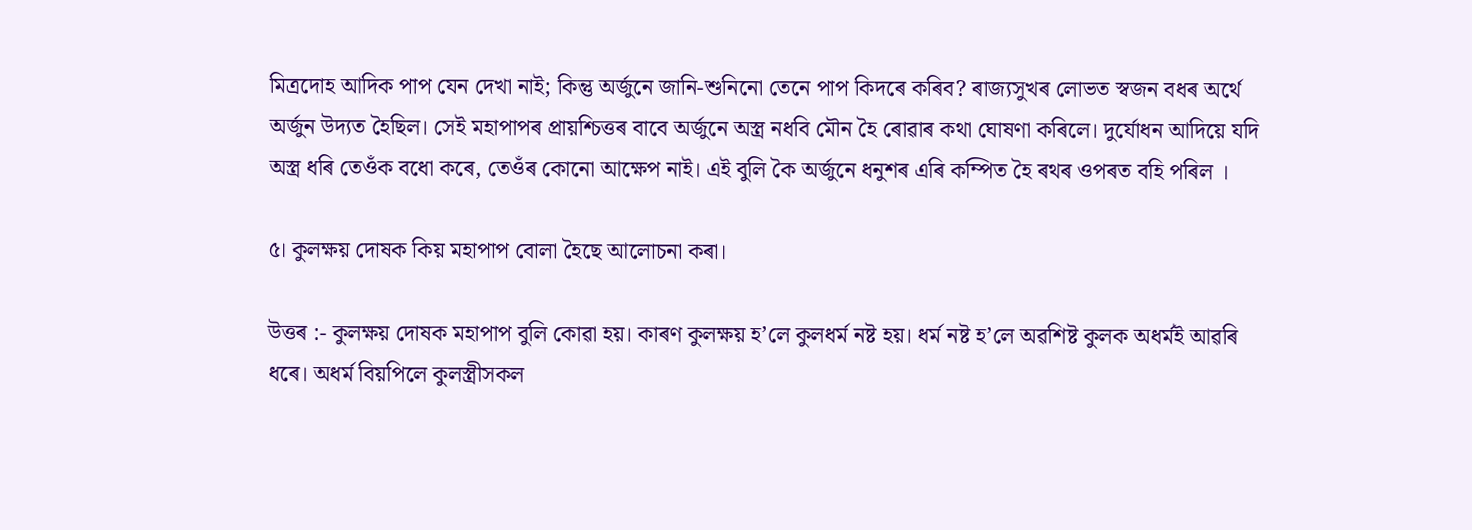মিত্রদোহ আদিক পাপ যেন দেখা নাই; কিন্তু অর্জুনে জানি-শুনিনো তেনে পাপ কিদৰে কৰিব? ৰাজ্যসুখৰ লোভত স্বজন বধৰ অৰ্থে অর্জুন উদ্যত হৈছিল। সেই মহাপাপৰ প্রায়শ্চিত্তৰ বাবে অর্জুনে অস্ত্র নধবি মৌন হৈ ৰোৱাৰ কথা ঘোষণা কৰিলে। দুর্যোধন আদিয়ে যদি অস্ত্র ধৰি তেওঁক বধো কৰে, তেওঁৰ কোনো আক্ষেপ নাই। এই বুলি কৈ অর্জুনে ধনুশৰ এৰি কম্পিত হৈ ৰথৰ ওপৰত বহি পৰিল ।

৫। কুলক্ষয় দোষক কিয় মহাপাপ বোলা হৈছে আলোচনা কৰা।

উত্তৰ :- কুলক্ষয় দোষক মহাপাপ বুলি কোৱা হয়। কাৰণ কুলক্ষয় হ’লে কুলধর্ম নষ্ট হয়। ধর্ম নষ্ট হ’লে অৱশিষ্ট কুলক অধর্মই আৱৰি ধৰে। অধৰ্ম বিয়পিলে কুলস্ত্রীসকল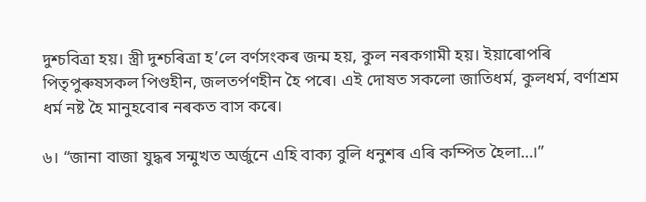দুশ্চবিত্রা হয়। স্ত্রী দুশ্চৰিত্ৰা হ’লে বর্ণসংকৰ জন্ম হয়, কুল নৰকগামী হয়। ইয়াৰোপৰি পিতৃপুৰুষসকল পিণ্ডহীন, জলতর্পণহীন হৈ পৰে। এই দোষত সকলো জাতিধর্ম, কুলধর্ম, বর্ণাশ্রম ধর্ম নষ্ট হৈ মানুহবোৰ নৰকত বাস কৰে।

৬। “জানা বাজা যুদ্ধৰ সন্মুখত অর্জুনে এহি বাক্য বুলি ধনুশৰ এৰি কম্পিত হৈলা…।”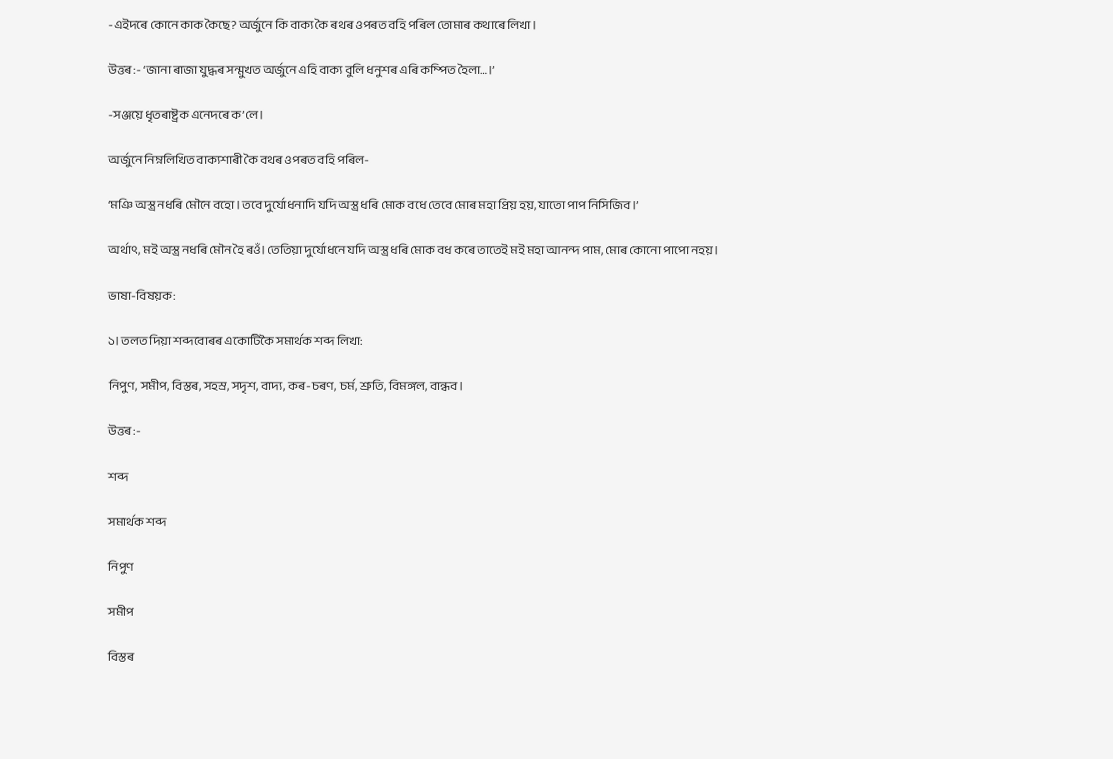-এইদৰে কোনে কাক কৈছে? অর্জুনে কি বাক্য কৈ ৰথৰ ওপৰত বহি পৰিল তোমাৰ কথাৰে লিখা।

উত্তৰ :- ‘জানা ৰাজা যুদ্ধৰ সন্মুখত অর্জুনে এহি বাক্য বুলি ধনুশৰ এৰি কম্পিত হৈলা…।’

-সঞ্জয়ে ধৃতৰাষ্ট্ৰক এনেদৰে ক’লে।

অর্জুনে নিম্নলিখিত বাক্যশাৰী কৈ বথৰ ওপৰত বহি পৰিল-

‘মঞি অস্ত্র নধৰি মৌনে বহো। তবে দুর্যোধনাদি যদি অস্ত্ৰ ধৰি মোক বধে তেবে মোৰ মহা প্রিয় হয়, যাতো পাপ নিসিজিব।’

অর্থাৎ, মই অস্ত্র নধৰি মৌন হৈ ৰওঁ। তেতিয়া দুর্যোধনে যদি অস্ত্র ধৰি মোক বধ কৰে তাতেই মই মহা আনন্দ পাম, মোৰ কোনো পাপো নহয়।

ভাষা-বিষয়ক:

১। তলত দিয়া শব্দবোৰৰ একোটিকৈ সমার্থক শব্দ লিখা:

নিপুণ, সমীপ, বিস্তৰ, সহস্র, সদৃশ, বাদ্য, কৰ-চৰণ, চৰ্ম, শ্রুতি, বিমঙ্গল, বান্ধব।

উত্তৰ :-

শব্দ

সমার্থক শব্দ

নিপুণ

সমীপ

বিস্তৰ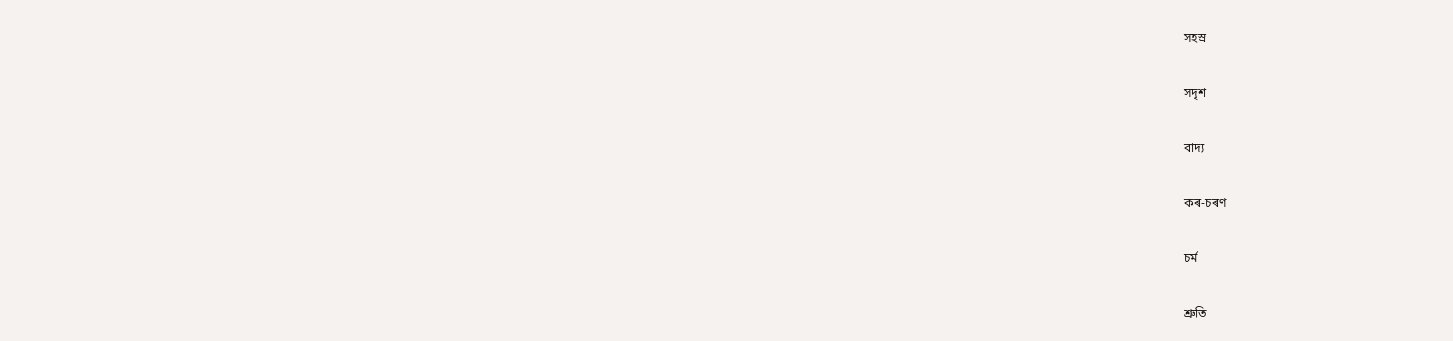সহস্র

সদৃশ

বাদ্য

কৰ-চৰণ

চৰ্ম

শ্রুতি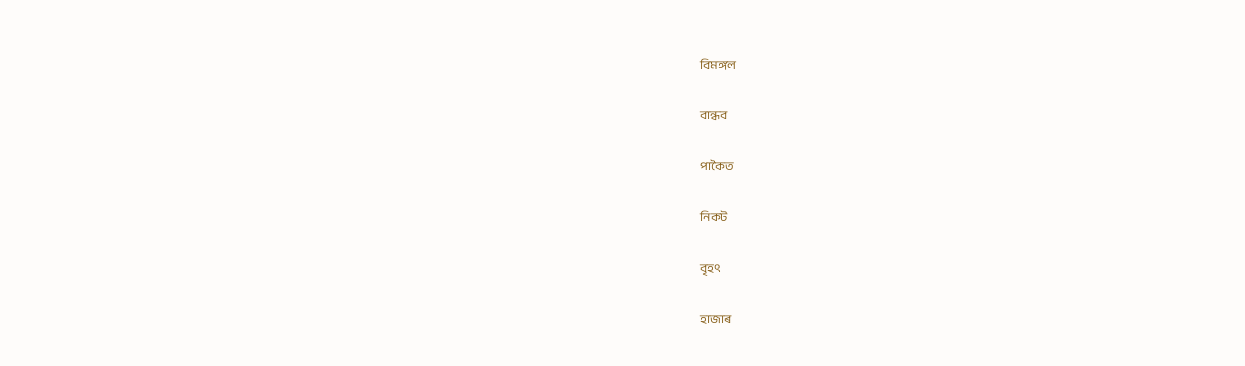বিমঙ্গল

বান্ধব

পাকৈত

নিকট

বৃহৎ

হাজাৰ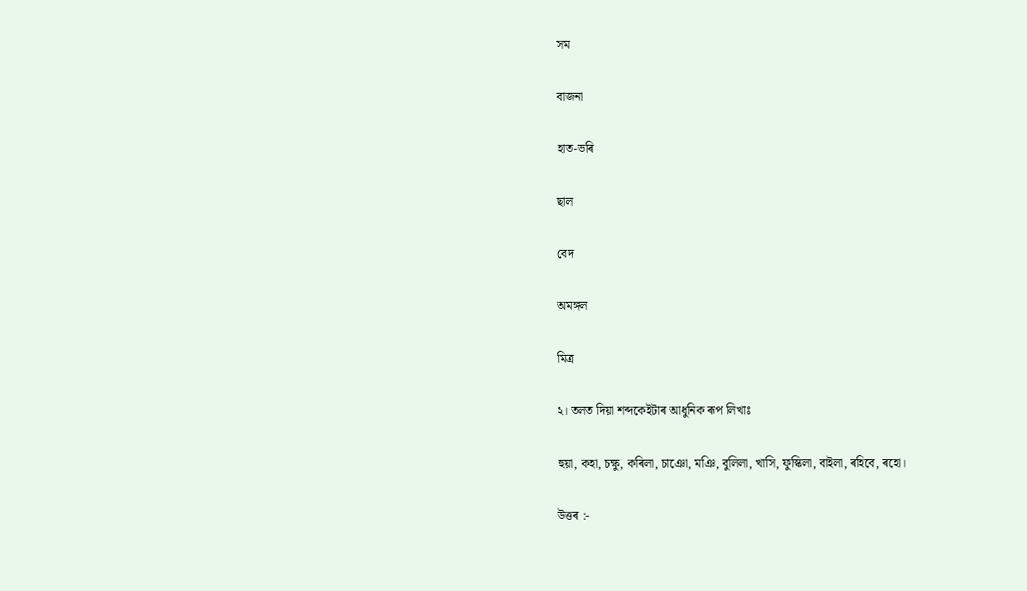সম

বাজনা

হাত-ভৰি

ছাল

বেদ

অমঙ্গল

মিত্র

২। তলত দিয়া শব্দকেইটাৰ আধুনিক ৰূপ লিখাঃ

হুয়া, কহা, চক্ষু, কৰিলা, চাঞো, মঞি, বুলিলা, খাসি, ফুস্কিলা, বাইলা, ৰহিবে, ৰহো।

উত্তৰ :-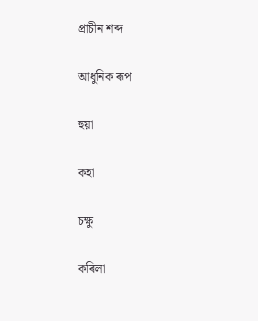প্ৰাচীন শব্দ

আধুনিক ৰূপ

হুয়া

কহা

চক্ষু

কৰিলা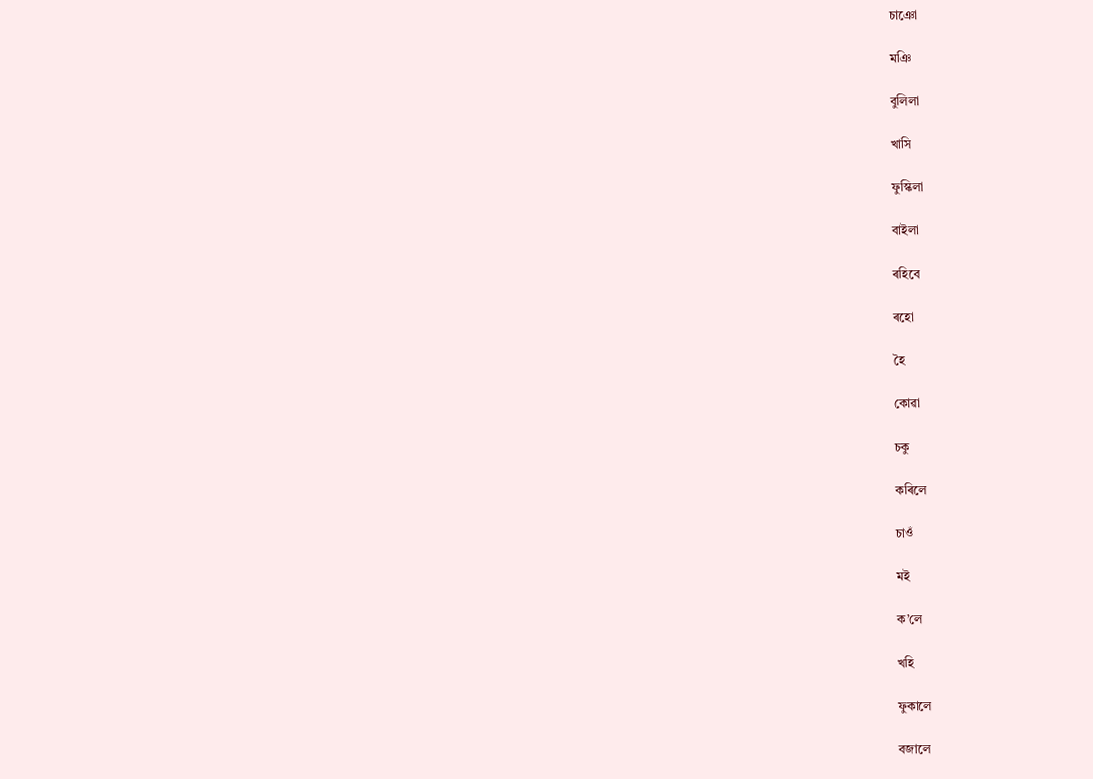চাঞো

মঞি

বুলিলা

খাসি

ফুস্কিলা

বাইলা

ৰহিবে

ৰহো

হৈ

কোৱা

চকু

কৰিলে

চাওঁ

মই

ক’লে

খহি

ফুকালে

বজালে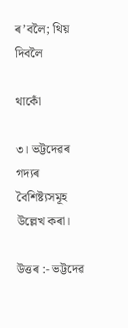ৰ’বলৈ; থিয় দিবলৈ

থাকোঁ

৩। ভট্টদেৱৰ গদ্যৰ বৈশিষ্ট্যসমূহ উল্লেখ কৰা।

উত্তৰ :- ভট্টদেৱ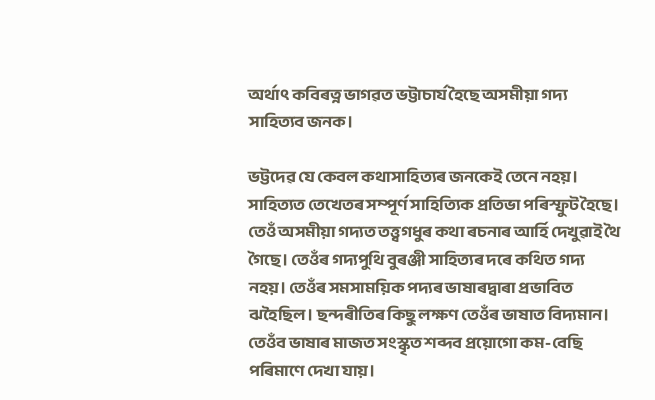অর্থাৎ কবিৰত্ন ভাগৱত ভট্টাচার্য হৈছে অসমীয়া গদ্য সাহিত্যব জনক।

ভট্টদেৱ যে কেবল কথাসাহিত্যৰ জনকেই তেনে নহয়। সাহিত্যত তেখেতৰ সম্পূর্ণ সাহিত্যিক প্রতিভা পৰিস্ফুট হৈছে। তেওঁ অসমীয়া গদ্যত তত্ত্বগধুৰ কথা ৰচনাৰ আর্হি দেখুৱাই থৈ গৈছে। তেওঁৰ গদ্যপুথি বুৰঞ্জী সাহিত্যৰ দৰে কথিত গদ্য নহয়। তেওঁৰ সমসাময়িক পদ্যৰ ভাষাৰদ্বাৰা প্রভাবিত ঝহৈছিল। ছন্দৰীতিৰ কিছু লক্ষণ তেওঁৰ ভাষাত বিদ্যমান। তেওঁব ভাষাৰ মাজত সংস্কৃত শব্দব প্রয়োগো কম-বেছি পৰিমাণে দেখা যায়।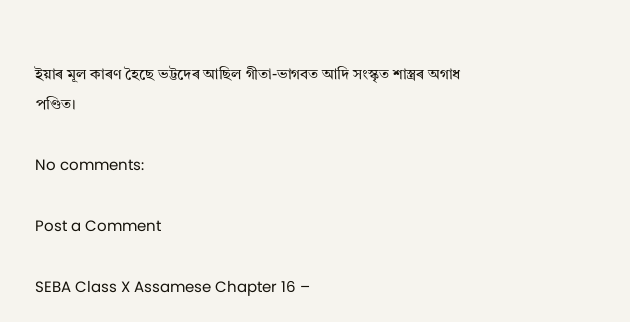ইয়াৰ মূল কাৰণ হৈছে ভট্টদেৰ আছিল গীতা-ভাগবত আদি সংস্কৃত শাস্ত্রৰ অগাধ পণ্ডিত।

No comments:

Post a Comment

SEBA Class X Assamese Chapter 16 –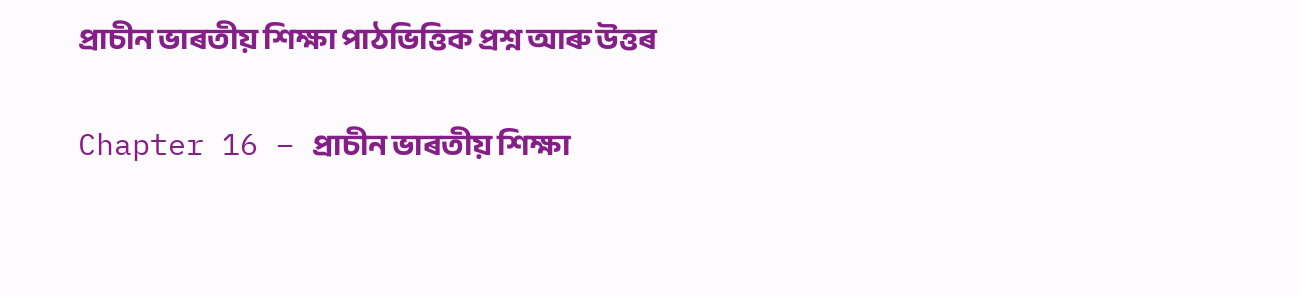প্রাচীন ভাৰতীয় শিক্ষা পাঠভিত্তিক প্রশ্ন আৰু উত্তৰ

Chapter 16 – প্রাচীন ভাৰতীয় শিক্ষা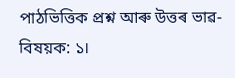পাঠভিত্তিক প্রশ্ন আৰু উত্তৰ ভাৱ-বিষয়ক: ১।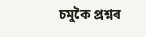চমুকৈ প্ৰশ্নৰ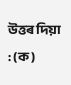উত্তৰ দিয়া : (ক)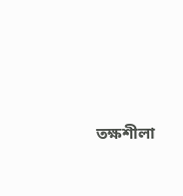তক্ষশীলা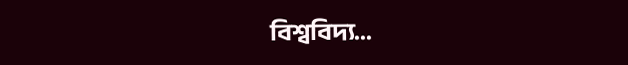বিশ্ববিদ্য...